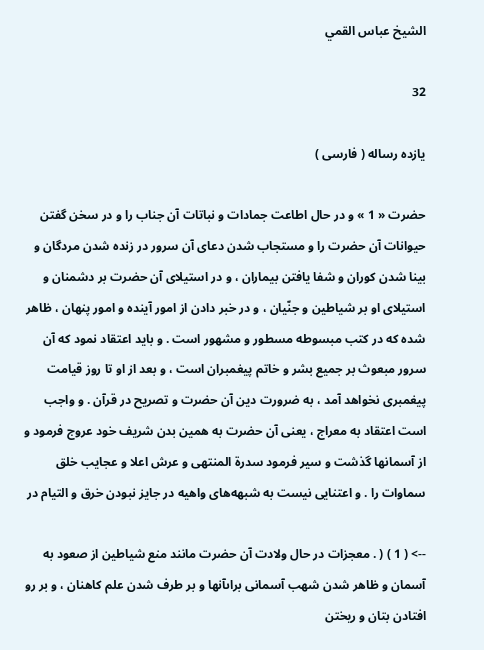الشيخ عباس القمي

32

يازده رساله ( فارسى )

حضرت « 1 » و در حال اطاعت جمادات و نباتات آن جناب را و در سخن گفتن حيوانات آن حضرت را و مستجاب شدن دعاى آن سرور در زنده شدن مردگان و بينا شدن كوران و شفا يافتن بيماران ، و در استيلاى آن حضرت بر دشمنان و استيلاى او بر شياطين و جنّيان ، و در خبر دادن از امور آينده و امور پنهان ، ظاهر شده كه در كتب مبسوطه مسطور و مشهور است . و بايد اعتقاد نمود كه آن سرور مبعوث بر جميع بشر و خاتم پيغمبران است ، و بعد از او تا روز قيامت پيغمبرى نخواهد آمد ، به ضرورت دين آن حضرت و تصريح در قرآن . و واجب است اعتقاد به معراج ، يعنى آن حضرت به همين بدن شريف خود عروج فرمود و از آسمانها گذشت و سير فرمود سدرة المنتهى و عرش اعلا و عجايب خلق سماوات را . و اعتنايى نيست به شبهه‌هاى واهيه در جايز نبودن خرق و التيام در

--> ( 1 ) ( . معجزات در حال ولادت آن حضرت مانند منع شياطين از صعود به آسمان و ظاهر شدن شهب آسمانى براىآنها و بر طرف شدن علم كاهنان ، و بر رو افتادن بتان و ريختن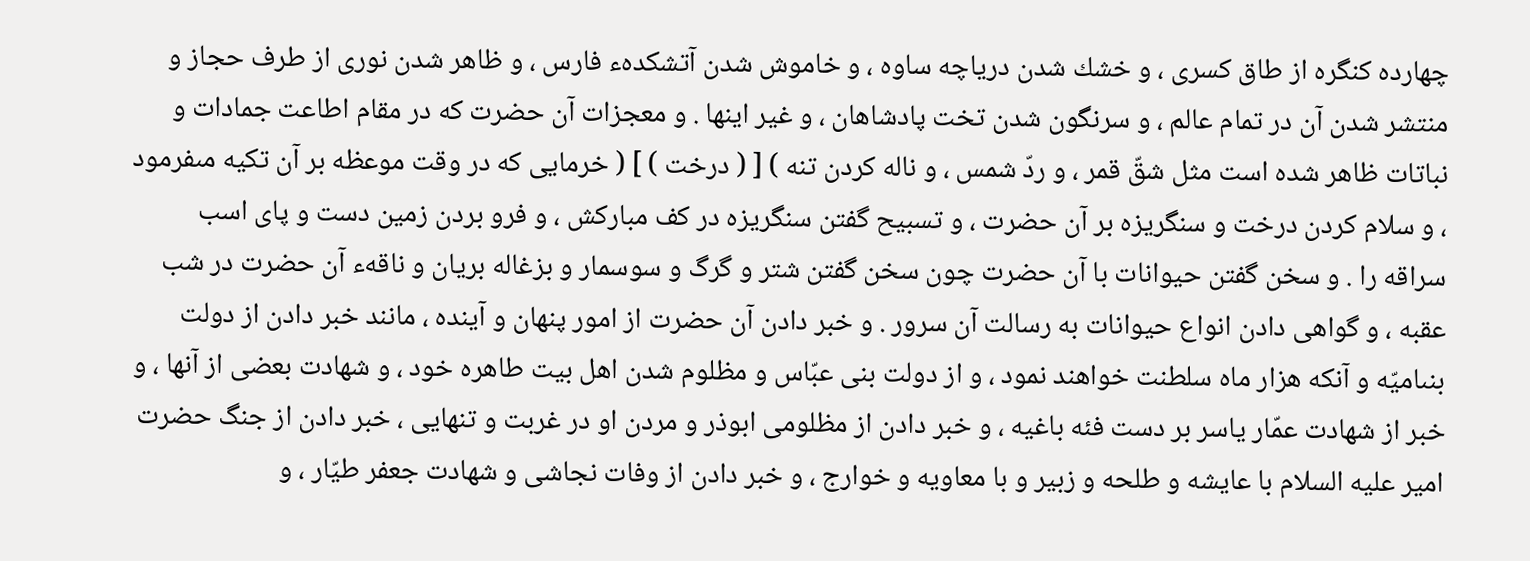چهارده كنگره از طاق كسرى ، و خشك شدن درياچه ساوه ، و خاموش شدن آتشكدهء فارس ، و ظاهر شدن نورى از طرف حجاز و منتشر شدن آن در تمام عالم ، و سرنگون شدن تخت پادشاهان ، و غير اينها . و معجزات آن حضرت كه در مقام اطاعت جمادات و نباتات ظاهر شده است مثل شقّ قمر ، و ردّ شمس ، و ناله كردن تنه ) [ ( درخت ) ] ( خرمايى كه در وقت موعظه بر آن تكيه مىفرمود ، و سلام كردن درخت و سنگريزه بر آن حضرت ، و تسبيح گفتن سنگريزه در كف مباركش ، و فرو بردن زمين دست و پاى اسب سراقه را . و سخن گفتن حيوانات با آن حضرت چون سخن گفتن شتر و گرگ و سوسمار و بزغاله بريان و ناقهء آن حضرت در شب عقبه ، و گواهى دادن انواع حيوانات به رسالت آن سرور . و خبر دادن آن حضرت از امور پنهان و آينده ، مانند خبر دادن از دولت بنىاميّه و آنكه هزار ماه سلطنت خواهند نمود ، و از دولت بنى عبّاس و مظلوم شدن اهل بيت طاهره خود ، و شهادت بعضى از آنها ، و خبر از شهادت عمّار ياسر بر دست فئه باغيه ، و خبر دادن از مظلومى ابوذر و مردن او در غربت و تنهايى ، خبر دادن از جنگ حضرت امير عليه السلام با عايشه و طلحه و زبير و با معاويه و خوارج ، و خبر دادن از وفات نجاشى و شهادت جعفر طيّار ، و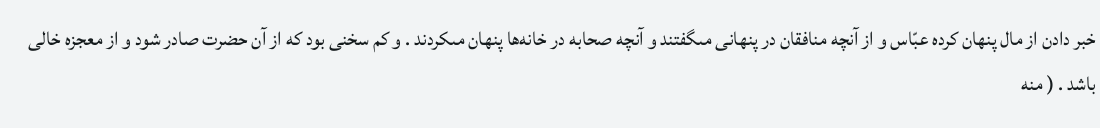خبر دادن از مال پنهان كرده عبّاس و از آنچه منافقان در پنهانى مىگفتند و آنچه صحابه در خانه‌ها پنهان مىكردند . و كم سخنى بود كه از آن حضرت صادر شود و از معجزه خالى باشد . ( منه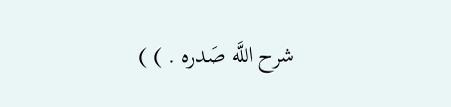شرح اللَّه صَدره . ) )